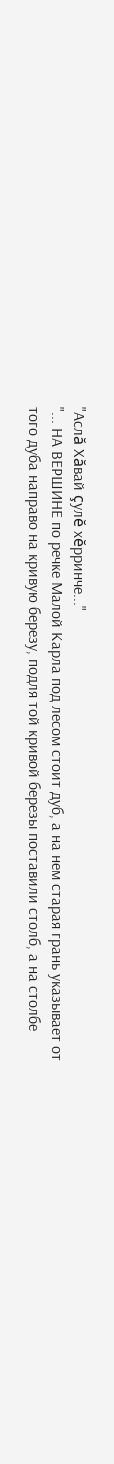"Аслă Хăвай çулĕ хĕрринче..."
"... НА ВЕРШИНЕ по речке Малой Карла под лесом стоит дуб, а на нем старая грань указывает от того дуба направо на кривую березу, подля той кривой березы поставили столб, а на столбе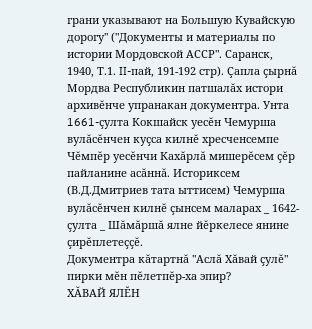грани указывают на Большую Кувайскую дорогу" ("Документы и материалы по истории Мордовской АССР". Саранск, 1940, Т.1. II-пай, 191-192 стр). Çапла çырнă Мордва Республикин патшалăх истори архивĕнче упранакан документра. Унта 1661-çулта Кокшайск уесĕн Чемурша вулăсĕнчен куçса килнĕ хресченсемпе Чĕмпĕр уесĕнчи Кахăрлă мишерĕсем çĕр пайланине асăннă. Историксем (В.Д.Дмитриев тата ыттисем) Чемурша вулăсĕнчен килнĕ çынсем маларах _ 1642-çулта _ Шăмăршă ялне йĕркелесе янине çирĕплетеççĕ.
Документра кăтартнă "Аслă Хăвай çулĕ" пирки мĕн пĕлетпĕр-ха эпир?
ХĂВАЙ ЯЛĔН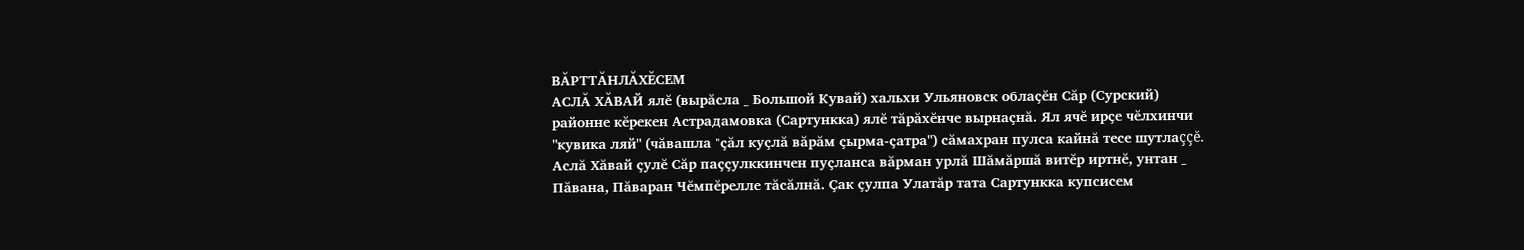ВĂРТТĂНЛĂХĔСЕМ
АСЛĂ ХĂВАЙ ялĕ (вырăсла _ Большой Кувай) хальхи Ульяновск облаçĕн Сăр (Сурский) районне кĕрекен Астрадамовка (Сартункка) ялĕ тăрăхĕнче вырнаçнă. Ял ячĕ ирçе чĕлхинчи "кувика ляй" (чăвашла "çăл куçлă вăрăм çырма-çатра") сăмахран пулса кайнă тесе шутлаççĕ.
Аслă Хăвай çулĕ Сăр паççулккинчен пуçланса вăрман урлă Шăмăршă витĕр иртнĕ, унтан _ Пăвана, Пăваран Чĕмпĕрелле тăсăлнă. Çак çулпа Улатăр тата Сартункка купсисем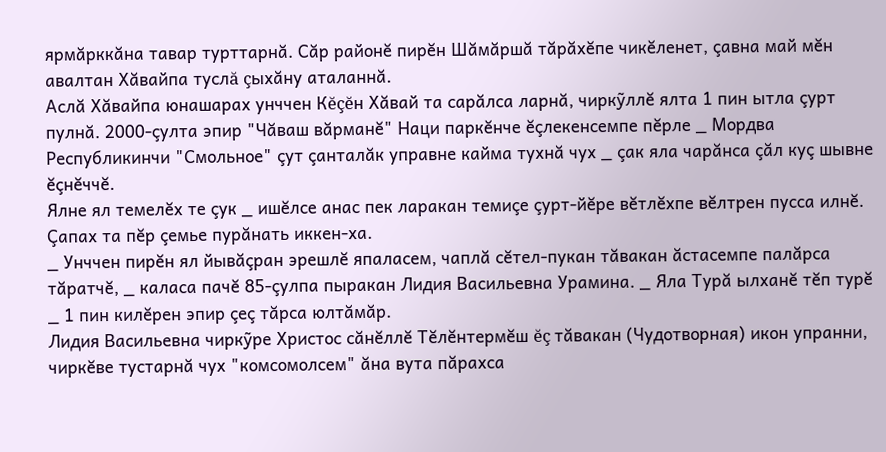ярмăрккăна тавар турттарнă. Сăр районĕ пирĕн Шăмăршă тăрăхĕпе чикĕленет, çавна май мĕн авалтан Хăвайпа туслă çыхăну аталаннă.
Аслă Хăвайпа юнашарах унччен Кĕçĕн Хăвай та сарăлса ларнă, чиркỹллĕ ялта 1 пин ытла çурт пулнă. 2000-çулта эпир "Чăваш вăрманĕ" Наци паркĕнче ĕçлекенсемпе пĕрле _ Мордва Республикинчи "Смольное" çут çанталăк управне кайма тухнă чух _ çак яла чарăнса çăл куç шывне ĕçнĕччĕ.
Ялне ял темелĕх те çук _ ишĕлсе анас пек ларакан темиçе çурт-йĕре вĕтлĕхпе вĕлтрен пусса илнĕ. Çапах та пĕр çемье пурăнать иккен-ха.
_ Унччен пирĕн ял йывăçран эрешлĕ япаласем, чаплă сĕтел-пукан тăвакан ăстасемпе палăрса тăратчĕ, _ каласа пачĕ 85-çулпа пыракан Лидия Васильевна Урамина. _ Яла Турă ылханĕ тĕп турĕ _ 1 пин килĕрен эпир çеç тăрса юлтăмăр.
Лидия Васильевна чиркỹре Христос сăнĕллĕ Тĕлĕнтермĕш ĕç тăвакан (Чудотворная) икон упранни, чиркĕве тустарнă чух "комсомолсем" ăна вута пăрахса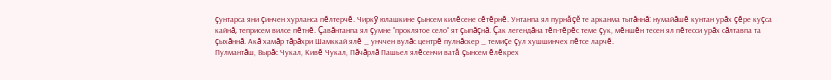çунтарса яни çинчен хурланса пĕлтерчĕ. Чиркỹ юлашкине çынсем килĕсене сĕтĕрнĕ. Унтанпа ял пурнăçĕ те арканма тытăннă: нумайăшĕ кунтан урăх çĕре куçса кайнă, теприсем вилсе пĕтнĕ. Çавăнтанпа ял çумне "проклятое село" ят çыпăçнă. Çак легендăна тĕп-тĕрĕс теме çук, мĕншĕн тесен ял пĕтесси урăх сăлтавпа та çыхăннă. Акă хамăр тăрăхри Шамккай ялĕ _ унччен вулăс центрĕ пулнăскер _ темиçе çул хушшинчех пĕтсе ларчĕ.
Пулмантăш, Вырăс Чукал, Кивĕ Чукал, Пăчăрлă Пашьел ялĕсенчи ватă çынсем ĕлĕкрех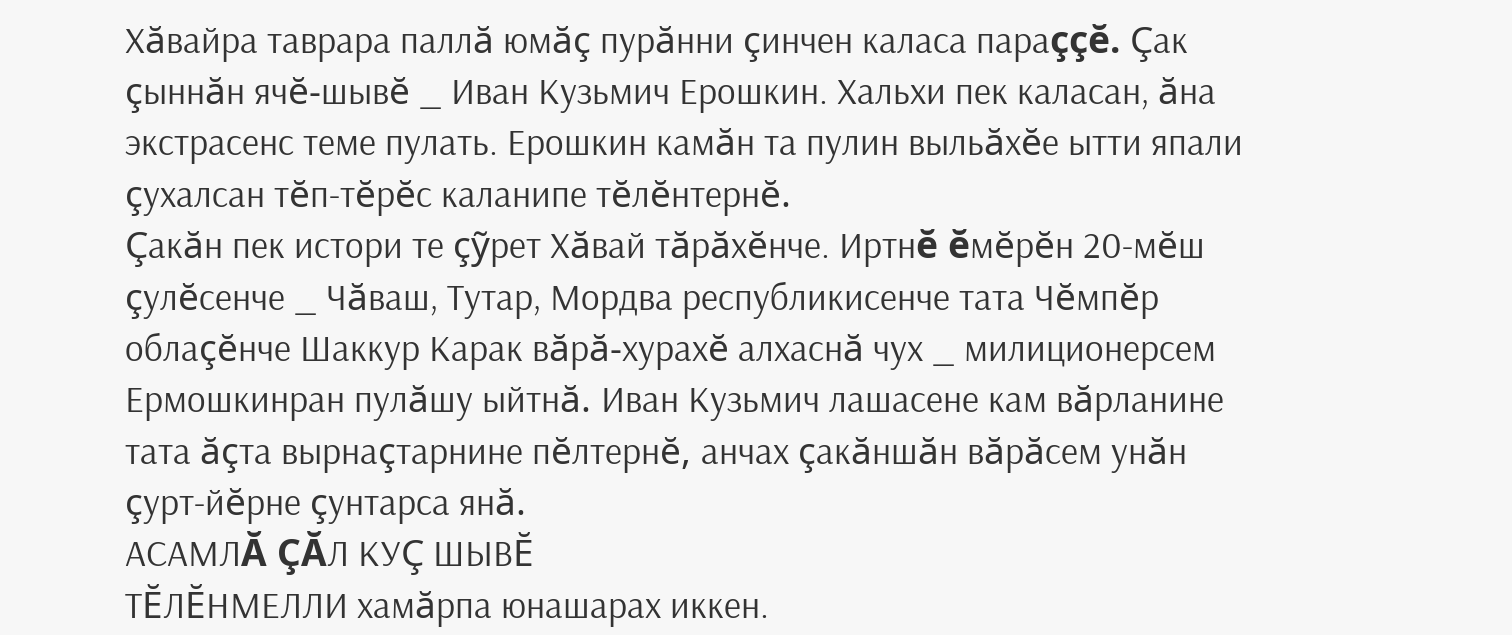Хăвайра таврара паллă юмăç пурăнни çинчен каласа параççĕ. Çак çыннăн ячĕ-шывĕ _ Иван Кузьмич Ерошкин. Хальхи пек каласан, ăна экстрасенс теме пулать. Ерошкин камăн та пулин выльăхĕе ытти япали çухалсан тĕп-тĕрĕс каланипе тĕлĕнтернĕ.
Çакăн пек истори те çỹрет Хăвай тăрăхĕнче. Иртнĕ ĕмĕрĕн 20-мĕш çулĕсенче _ Чăваш, Тутар, Мордва республикисенче тата Чĕмпĕр облаçĕнче Шаккур Карак вăрă-хурахĕ алхаснă чух _ милиционерсем Ермошкинран пулăшу ыйтнă. Иван Кузьмич лашасене кам вăрланине тата ăçта вырнаçтарнине пĕлтернĕ, анчах çакăншăн вăрăсем унăн çурт-йĕрне çунтарса янă.
АСАМЛĂ ÇĂЛ КУÇ ШЫВĔ
ТĔЛĔНМЕЛЛИ хамăрпа юнашарах иккен.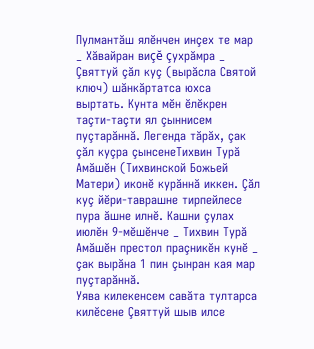Пулмантăш ялĕнчен инçех те мар _ Хăвайран виçĕ çухрăмра _ Çвяттуй çăл куç (вырăсла Святой ключ) шăнкăртатса юхса выртать. Кунта мĕн ĕлĕкрен таçти-таçти ял çыннисем пуçтарăннă. Легенда тăрăх, çак çăл куçра çынсенеТихвин Турă Амăшĕн (Тихвинской Божьей Матери) иконĕ курăннă иккен. Çăл куç йĕри-таврашне тирпейлесе пура ăшне илнĕ. Кашни çулах июлĕн 9-мĕшĕнче _ Тихвин Турă Амăшĕн престол праçникĕн кунĕ _ çак вырăна 1 пин çынран кая мар пуçтарăннă.
Уява килекенсем савăта тултарса килĕсене Çвяттуй шыв илсе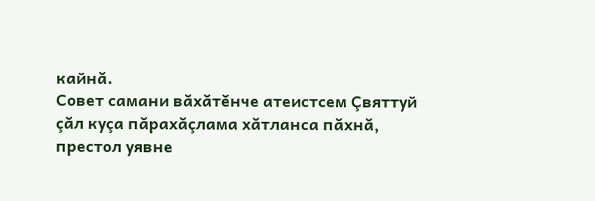кайнă.
Совет самани вăхăтĕнче атеистсем Çвяттуй çăл куçа пăрахăçлама хăтланса пăхнă, престол уявне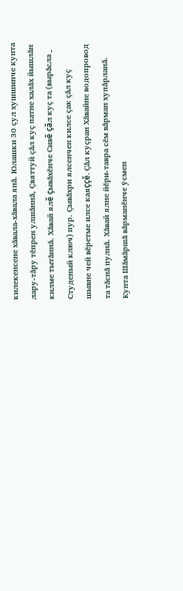килекенсене хăвала-хăвала янă. Юлашки 30 çул хушшинче кунта лару-тăру тĕпрен улшăннă, Çвяттуй çăл куç патне халăх йышлăн килме тытăннă. Хăвай ялĕ çывăхĕнче Сивĕ çăл куç та (вырăсла _ Студеный ключ) пур. Çывăхри ялсенчен килсе çак çăл куç шывне чей вĕретме илсе каяççĕ. Çăл куçран Хăвайне водопровод та тăснă пулнă. Хăвай ялне йĕри-тавра сĕм вăрман хупăрланă. Кунта Шăмăршă вăрманĕнче ỹсмен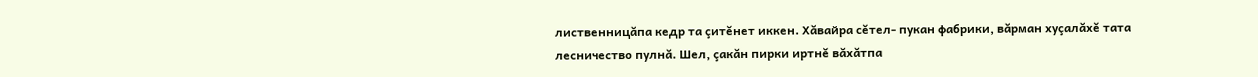лиственницăпа кедр та çитĕнет иккен. Хăвайра сĕтел- пукан фабрики, вăрман хуçалăхĕ тата лесничество пулнă. Шел, çакăн пирки иртнĕ вăхăтпа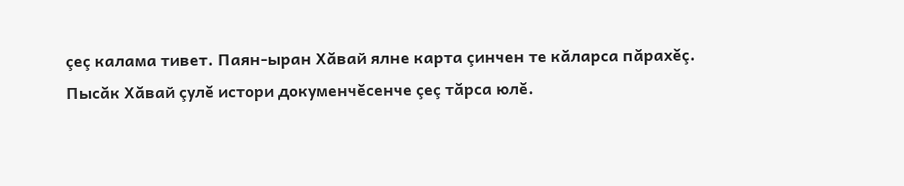çеç калама тивет. Паян-ыран Хăвай ялне карта çинчен те кăларса пăрахĕç. Пысăк Хăвай çулĕ истори докуменчĕсенче çеç тăрса юлĕ.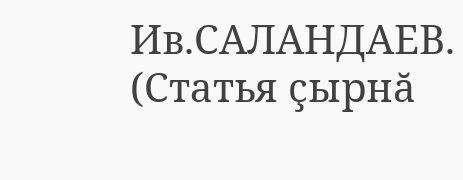Ив.САЛАНДАЕВ. (Статья çырнă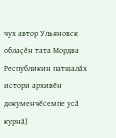чух автор Ульяновск облаçĕн тата Мордва Республикин патшалăх истори архивĕн докуменчĕсемпе усă курнă)